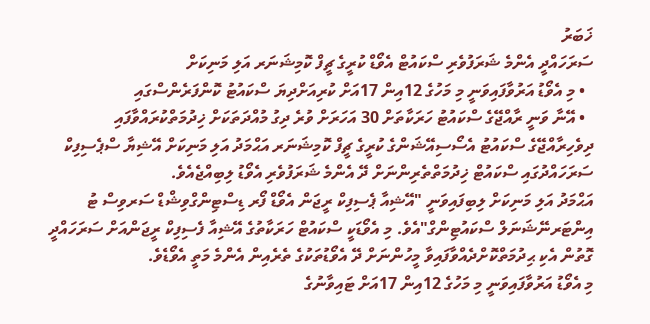ޚަބަރު
ސަރަހައްދީ އެންމެ ޝަރަފުވެރި ސްކައުޓް އެވޯޑް ކުރީގެ ޗީފް ކޮމިޝަނަރ އަލި މަނިކަށް
  • މި އެވޯޑު އަރުވާފައިވަނީ މި މަހުގެ 12އިން 17އަށް ކުރިއަށްދިޔަ ސްކައުޓު ކޮންފަރެންސްގައި
  • އޭނާ ވަނީ ރާއްޖޭގެ ސްކައުޓު ހަރަކާތަށް 30 އަހަރަށް ވުރެ ދިގު މުއްދަތަކަށް ޚިދުމަތްކުރައްވާފައި
ދިވެހިރާއްޖޭގެ ސްކައުޓު އެސޯސިއޭޝަންގެ ކުރީގެ ޗީފް ކޮމިޝަނަރ އަޙްމަދު އަލި މަނިކަށް އޭޝިޔާ ސްޕެސިފިކް ސަރަހައްދުގައި ސްކައުޓް ޚިދުމަތްތެރިންނަށް ދޭ އެންމެ ޝަރަފުވެރި އެވޯޑު ލިބިއްޖެއެވެ.
އަޙްމަދު އަލި މަނިކަށް ލިބިފައިވަނީ "އޭޝިއާ ޕެސިފިކް ރީޖަން އެވޯޑް ފޯރ ޑިސްޓިންގްވިޝްޑް ސަރވިސް ޓު އިންޓަރނޭޝަނަލް ސްކައުޓިންގް"އެވެ. މި އެވޯޑަކީ ސްކައުޓް ހަރަކާތުގެ އޭޝިއާ ފެސިފިކް ރީޖަންއަށް ސަރަހައްދީ ގޮތުން އެކި ޙިދުމަތްކޮށްދެއްވާފައިވާ މީހުންނަށް ދޭ އެވޯޑުތަކުގެ ތެރެއިން އެންމެ މަތީ އެވޯޑެވެ.
މި އެވޯޑު އަރުވާފައިވަނީ މި މަހުގެ 12އިން 17އަށް ޓައިވާނުގެ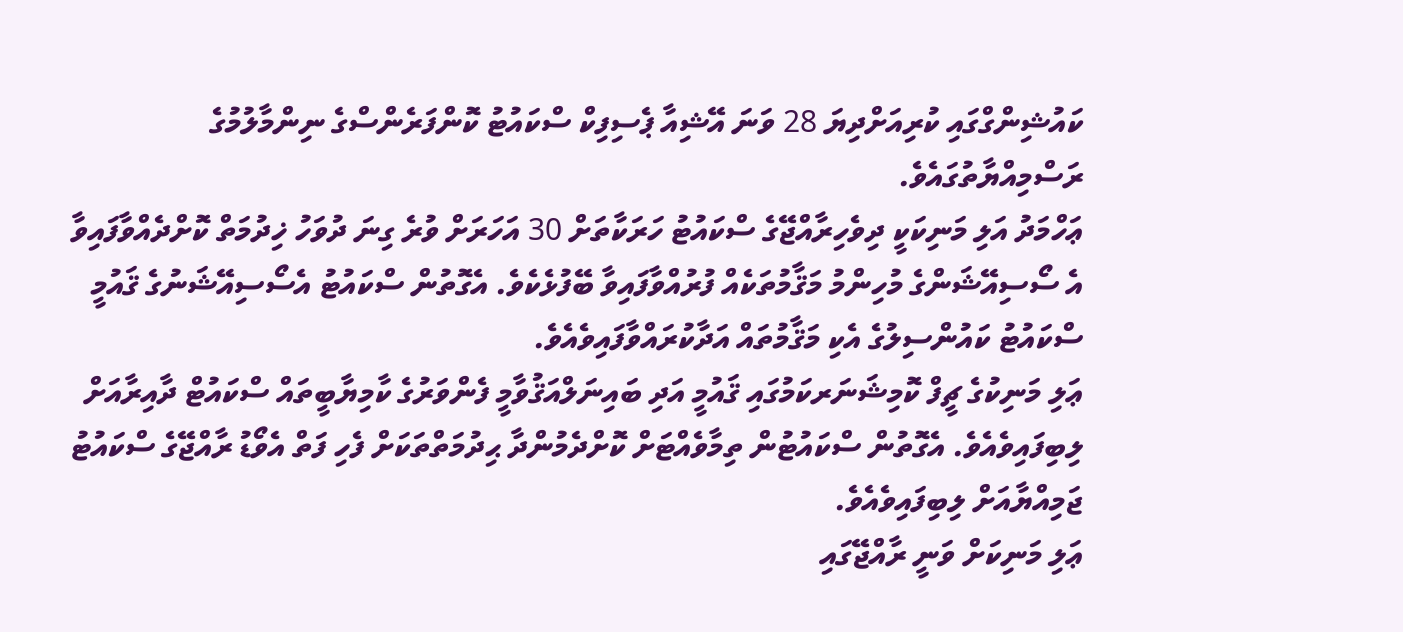ކައުޝިންގްގައި ކުރިއަށްދިޔަ 28 ވަނަ އޭޝިއާ ޕެސިފިކް ސްކައުޓު ކޮންފަރެންސްގެ ނިންމާލުމުގެ ރަސްމިއްޔާތުގައެވެ.
ޢަހްމަދު އަލި މަނިކަކީ ދިވެހިރާއްޖޭގެ ސްކައުޓު ހަރަކާތަށް 30 އަހަރަށް ވުރެ ގިނަ ދުވަހު ޚިދުމަތް ކޮށްދެއްވާފައިވާ އެ ސޯސިއޭޝަންގެ މުހިންމު މަޤާމުތަކެއް ފުރުއްވާފައިވާ ބޭފުޅެކެވެ. އެގޮތުން ސްކައުޓު އެސޯސިއޭޝަނުގެ ޤައުމީ ސްކައުޓު ކައުންސިލުގެ އެކި މަޤާމުތައް އަދާކުރައްވާފައިވެއެވެ.
ޢަލި މަނިކުގެ ޗީފް ކޮމިޝަނަރކަމުގައި ޤައުމީ އަދި ބައިނަލްއަޤުވާމީ ފެންވަރުގެ ކާމިޔާބީތައް ސްކައުޓް ދާއިރާއަށް ލިބިފައިވެއެވެ. އެގޮތުން ސްކައުޓުން ތިމާވެއްޓަށް ކޮށްދެމުންދާ ޙިދުމަތްތަކަށް ފެހި ފަތް އެވޯޑު ރާއްޖޭގެ ސްކައުޓު ޖަމިއްޔާއަށް ލިބިފައިވެއެވެ.
ޢަލި މަނިކަށް ވަނީ ރާއްޖޭގައި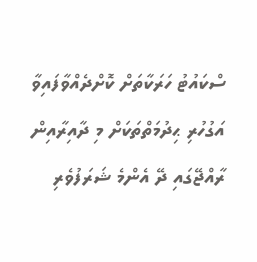ސްކައުޓު ހަރަކާތަށް ކޮށްދެއްވާފައިވާ އަގުހުރި ޙިދުމަތްތަކަށް މި ދާއިރާއިން ރާއްޖޭގައި ދޭ އެންމެ ޝަރަފުވެރި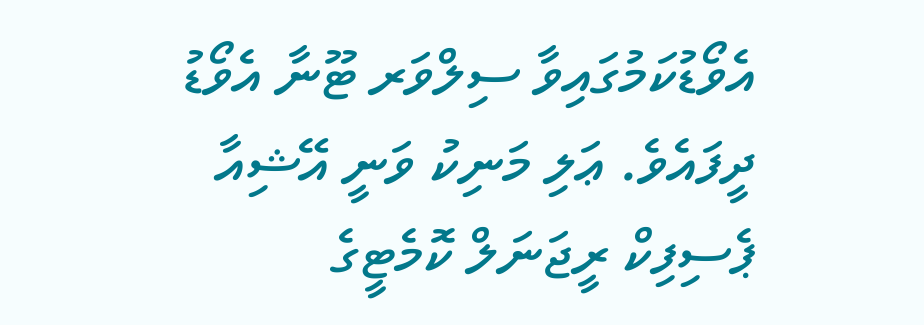އެވޯޑުކަމުގައިވާ ސިލްވަރ ޓޫނާ އެވޯޑު ދީފައެވެ. ޢަލި މަނިކު ވަނީ އޭޝިއާ ޕެސިފިކް ރީޖަނަލް ކޮމެޓީގެ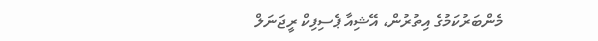މެންބަރުކަމުގެ އިތުރުން، އޭޝިއާ ޕެސިފިކް ރީޖަނަލް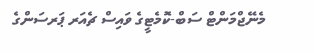މެނޭޖްމަންޓް ސަބް-ކޮމެޓީގެ ވައިސް ޗެއަރ ޕަރސަންގެ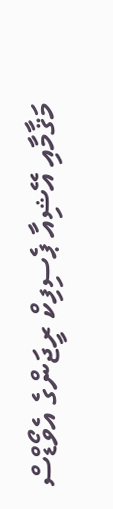މަޤާމާއި އޭޝިއާ ޕެސިފިކް ރީޖަންގެ އެވޯޑްސް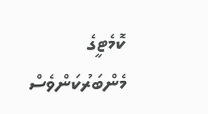ކޮމެޓީގެ މެންބަރުކަންވެސް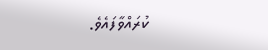ކުރައްވާފައެވެ.